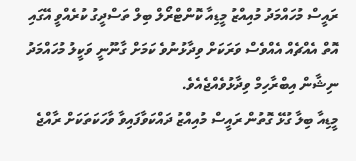ރައީސް މުހައްމަދު މުއިއްޒު މީޑިއާ ކޮންޓްރޯލް ބިލް ތަސްދީގު ކުރެއްވީ އޭގައި އޮތް އެއްޗެއް އެއްވެސް ވަރަކަށް ވިދާޅުނުވެ ކަމަށް ގާނޫނީ ވަކީލު މުހައްމަދު ނިޝާން އިބްރާހިމް ވިދާޅުވެއްޖެއެވެ.
މީޑިއާ ބިލާ ގުޅޭ ގޮތުން ރައީސް މުއިއްޒު ދައްކަވާފައިވާ ވާހަކަތަކަށް ރާއްޖެ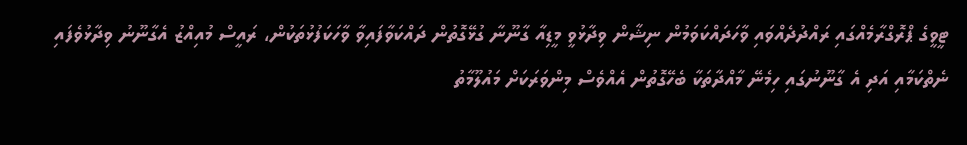ޓީވީގެ ޕްރޮގްރާމެއްގައި ރައްދުދެއްވައި ވާހަދައްކަވަމުން ނިޝާން ވިދާޅުވީ މީޑިއާ ގާނޫނާ ގުޅޭގޮތުން ދައްކަވާފައިވާ ވާހަކަފުޅުތަކުން، ރައީސް މުއިއްޒު އެގާނޫނު ވިދާޅުވެފައި ނެތްކަމާއި އަދި އެ ގާނޫނުގައި ހިމެނޭ މާއްދާތަކާ ބެހޭގޮތުން އެއްވެސް މިންވަރަކަށް މައުލޫމާތު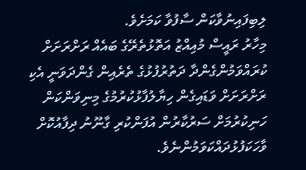ލިބިފައިނުވާކަން ސާފުވާ ކަމަށެވެ.
މިހާރު ރައީސް މުއިއްޒު އަތޮޅުތެރޭގެ ބައެއް ރަށްރަށަށް ކުރައްވަމުންގެންދާ ދަތުރުފުޅުގެ ތެރެއިން ގެންދަވަނީ އެކި ރަށްރަށަށް ވަޑައިގެން ހިޔާލުފާޅުކުރުމުގެ މިނިވަންކަން ހަނިކުރުމަށް ސަރުކާރުން އުފަންކުރި ގާނޫނު ދިފާއުކޮށް ވާހަކަފުޅުދައްކަވަމުންނެވެ.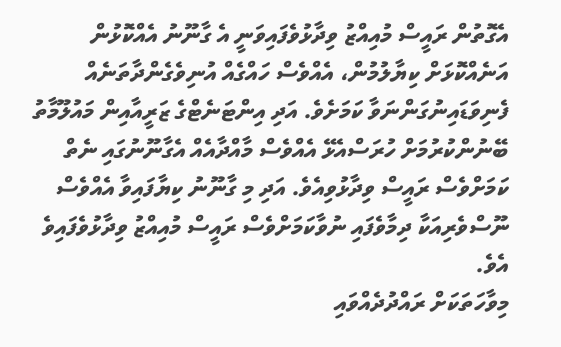އެގޮތުން ރައީސް މުއިއްޒު ވިދާޅުވެފައިވަނީ އެ ގާނޫނު އެއްކޮޅުން އަނެއްކޮޅަށް ކިޔާލުމުން، އެއްވެސް ހައްގެއް އުނިވެގެންދާތަނެއް ފެނިވަޑައިނުގަންނަވާ ކަމަށެވެ. އަދި އިންޓަނެޓްގެ ޒަރީއާއިން މައުލޫމާތު ބޭނުންކުރުމަށް ހުރަސްއެޅޭ އެއްވެސް މާއްދާއެއް އެގާނޫނުގައި ނެތް ކަމަށްވެސް ރައީސް ވިދާޅުވިއެވެ. އަދި މި ގާނޫނު ކިޔާފައިވާ އެއްވެސް ނޫސްވެރިއަކާ ދިމާވެފައި ނުވާކަމަށްވެސް ރައީސް މުއިއްޒު ވިދާޅުވެފައިވެ އެވެ.
މިވާހަތަކަށް ރައްދުދެއްވައި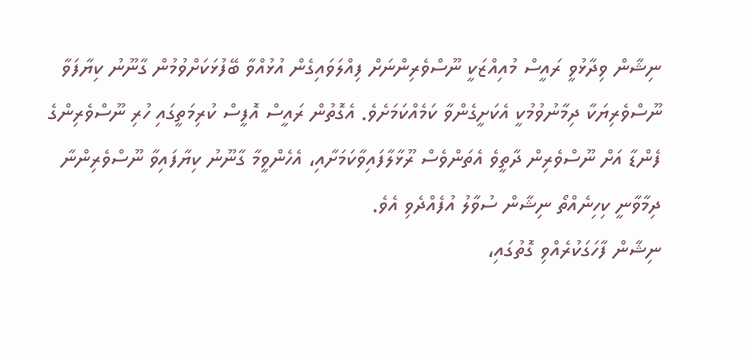ނިޝާން ވިދާޅުވީ ރައީސް މުއިއްޒަކީ ނޫސްވެރިންނަށް ފިއްލަވައިގެން އުޅުއްވާ ބޭފުޅަކަށްވުމުން ގާނޫނު ކިޔާފަވާ ނޫސްވެރިޔަކާ ދިމާނުވުމުކީ އެކަށީގެންވާ ކަމެއްކަމަށެވެ. އެގޮތުން ރައީސް އޮފީސް ކުރިމަތީގައި ހުރި ނޫސްވެރިންގެ ފެންޑާ އަށް ނޫސްވެރިން ދާތީވެ އެތަންވެސް ރޫޅާލާފައިވާކަމަށާއި، އެހެންވީމާ ގާނޫނު ކިޔާފައިވާ ނޫސްވެރިންނާ ދިމާވާނީ ކިހިނެއްތޯ ނިޝާން ސުވާލު އުފެއްދެވި އެވެ.
ނިޝާން ފާހަގަކުރެއްވި ގޮތުގައި،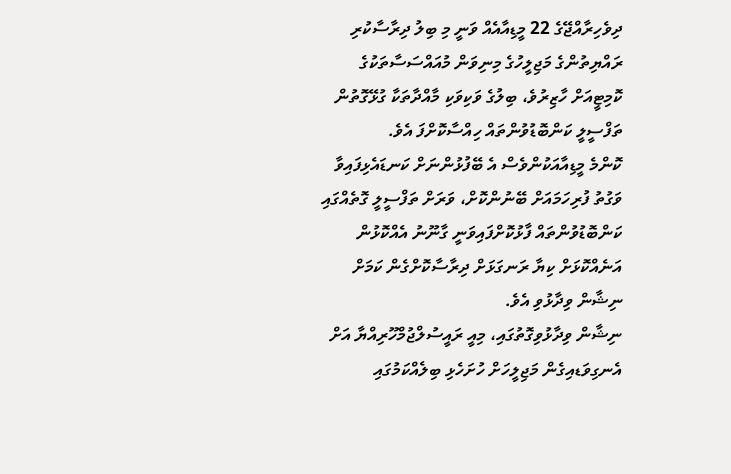ދިވެހިރާއްޖޭގެ 22 މީޑިއާއެއް ވަނީ މި ބިލު ދިރާސާކުރި ރައްޔިތުންގެ މަޖިލީހުގެ މިނިވަން މުއައްސަސާތަކުގެ ކޮމިޓީއަށް ހާޒިރުވެ، ބިލުގެ ވަކިވަކި މާއްދާތަކާ ގުޅޭގޮތުން ތަފްސީލީ ކަންބޮޑުވުންތައް ހިއްސާކޮށްފަ އެވެ.
ކޮންމެ މީޑިއާއަކުންވެސް އެ ބޭފުޅުންނަށް ކަނޑައެޅިފައިވާ ވަގުތު ފުރިހަމައަށް ބޭނުންކޮށް، ވަރަށް ތަފްސީލީ ގޮތެއްގައި ކަންބޮޑުވުންތައް ފާޅުކޮށްފައިވަނީ ގާނޫނު އެއްކޮޅުން އަނެއްކޮޅަށް ކިޔާ ރަނގަޅަށް ދިރާސާކޮށްގެން ކަމަށް ނިޝާން ވިދާޅުވި އެވެ.
ނިޝާން ވިދާޅުވިގޮތުގައި، މިއީ ރައީސުލްޖުމްހޫރިއްޔާ އަށް އެނގިވަޑއިގެން މަޖިލީހަށް ހުށަހެޅި ބިލެއްކަމުގައި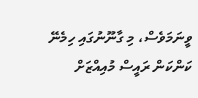ވީނަމަވެސް، މި ގާނޫނުގައި ހިމެނޭ ކަންކަން ރައީސް މުއިއްޒަށް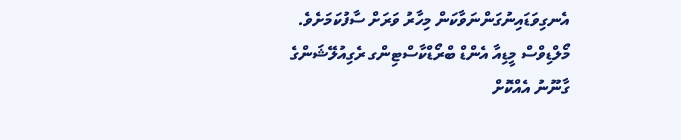އެނގިވަޑައިނުގަންނަވާކަން މިހާރު ވަރަށް ސާފުކަމަށެވެ.
މޯލްޑިވްސް މީޑިއާ އެންޑް ބްރޯޑްކާސްޓިންގ ރެގިއުލޭޝަންގެ ގާނޫނު އެއްކޮށް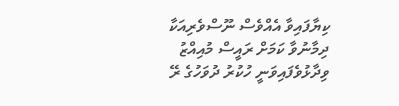ކިޔާފައިވާ އެއްވެސް ނޫސްވެރިއަކާ ދިމާނުވާ ކަމަށް ރައީސް މުއިއްޒު ވިދާޅުވެފައިވަނީ ހުކުރު ދުވަހުގެ ރޭ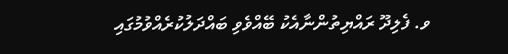ވ. ފެލިދޫ ރައްޔިތުންނާއެކު ބޭއްވެވި ބައްދަލުކުރެއްވުމުގައި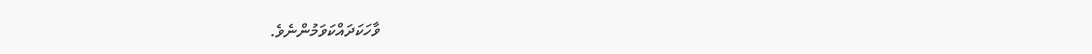ވާހަކަދައްކަވަމުންނެވެ.